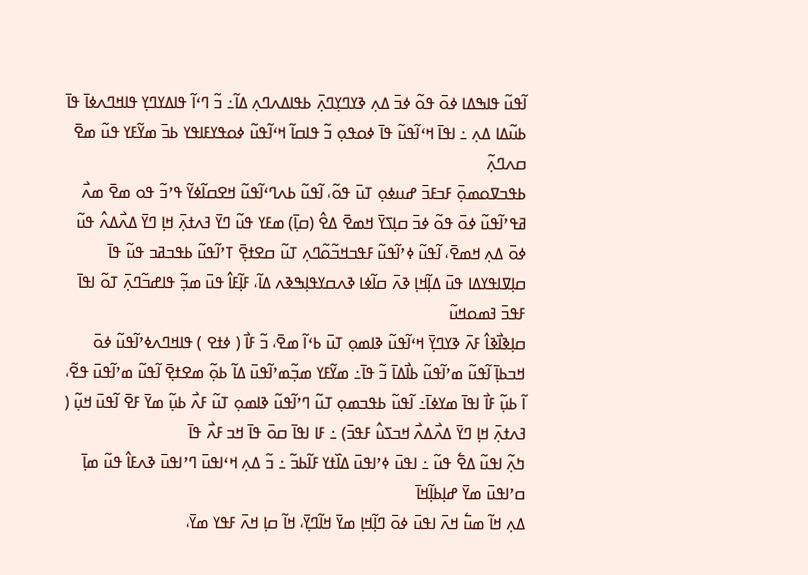ߊ߬ߟߎ߬ ߟߊߒߡߊ ߦߋ߫ ߟߋ߬ ߦߏ߫ ߡߍ߲ ߢߌߣߌ߲ߣߍ߲߫ ߕߟߊߡߍߣߍ߲ ߡߊ߬߸ ߏ߬ ߣߵߊ߬ ߟߊߡߌߣߌ߲ ߟߊߞߣߍߦߊ߫ ߟߊ߫ ߕߎ߬ߡߊ ߡߍ߲ ߸ ߊߟߊ߫ ߞߵߊ߬ߟߎ߬ ߟߊ߫ ߦߋߟߋ߲ ߏ߬ ߟߊߛߊ߬ ߞߵߊ߬ߟߎ߬ ߦߋߟߌߓߊߟߌ ߕߏ߫ ߘߌ߬ߓߌ ߟߎ߬ ߘߐ߫ ߛߍߣߍ߲߬
ߕߟߏߜߋߘߋ߲߫ ߓߏߓߏ߫ ߝߎߦߋ߲ ߠߎ߫ ߟߋ߬، ߊ߬ߟߎ߬ ߕߍߣߵߊ߬ߟߎ߬ ߞߐߛߊ߬ߦߌ߬ ߟߴߏ߬ ߟߋ ߘߐ߫ ߘߍ߯
ߥߟߴߊ߬ߟߎ߬ ߦߋ߫ ߟߋ߬ ߦߏ߫ ߛߊ߲ߖߌ߫ ߞߘߐ߫ ߡߐ߮ (ߛߊ߲߫) ߘߓߌ ߟߎ߬ ߣߌ߫ ߔߍߙߍ߲߫ ߞߊ߲ ߣߌ߫ ߡߍ߯ߡߍ߮ ߟߎ߬ ߦߋ߫ ߡߍ߲ ߞߘߐ߫، ߊ߬ߟߎ߬ ߦߴߊ߬ߟߎ߬ ߓߟߏߞߏ߬ߋ߬ߣߍ߲ ߠߎ߬ ߛߐߙߐ߲߫ ߠߴߊ߬ߟߎ߬ ߕߟߏߥߏ ߟߎ߬ ߟߊ߫ ߛߊ߲ߜߊߟߌߡߊ ߟߎ߫ ߡߊ߲߬ߞߊ߲ ߢߍ߫ ߛߊ߬ߦߊ ߢߍߛߌߟߊ߲ߒߢߍ ߡߊ߬، ߓߊ߲߬ߓߊ߮ ߟߎ߫ ߘߏ߲߬ ߟߊߝߏ߬ߣߍ߲߫ ߠߋ߬ ߊߟߊ߫ ߓߟߏ߫ ߔߘߋߞߎ߬
ߛߊ߲ߢߊ߯ߢߊ߮ ߓߍ߫ ߢߌߣߌ߲߫ ߞߵߊ߬ߟߎ߬ ߢߊߘߋ߲ ߠߎ߫ ߕߵߊ߬ ߘߐ߫، ߏ߬ ߓߊ߯ ( ߦߙߐ ) ߟߊߞߣߍߦߴߊ߬ߟߎ߬ ߦߋ߫ ߞߏߕߊ߲߫ ߊ߬ߟߎ߬ ߘߴߊ߬ߟߎ߬ ߕߊ߯ߡߊ߫ ߏ߬ ߟߊ߫߸ ߘߌ߬ߓߌ ߘߏ߲߬ߘߴߊ߬ߟߎ߫ ߡߊ߬ ߕߋ߲߬ ߘߐߙߐ߲߫ ߊ߬ߟߎ߬ ߘߴߊ߬ߟߎ߫ ߟߐ߬، ߊ߬ ߕߎ߲߬ ߓߊ߯ ߊߟߊ߫ ߘߌߦߊ߫߸ ߊ߬ߟߎ߬ ߕߟߏߘߋ߲ ߠߎ߬ ߣߴߊ߬ߟߎ߬ ߢߊߘߋ߲ ߠߎ߬ ߓߍ߯ ߕߎ߲߬ ߘߌ߫ ߓߐ߫ ߊ߬ߟߎ߫ ߞߎ߲߬ ( ߔߍߙߍ߲߫ ߞߊ߲ ߣߌ߫ ߡߍ߯ߡߍ߯ ߞߏߖߎ߮ ߓߟߏ߫) ߸ ߓߊ ߊߟߊ߫ ߛߋ߫ ߟߊ߫ ߞߏ ߓߍ߯ ߟߊ߫
ߤߍ߲߬ ߊߟߎ߬ ߡߐ߱ ߟߎ߬ ߸ ߊߟߎ߫ ߦߴߊߟߎ߫ ߡߊ߰ߙߌ ߓߊ߬ߕߏ߬ ߸ ߏ߬ ߡߍ߲ ߞߵߊߟߎ߫ ߣߴߊߟߎ߫ ߢߍߓߊ߮ ߟߎ߬ ߘߊ߲߫ ߛߴߊߟߎ߫ ߘߌ߫ ߝߊ߲ߕߊ߲߬ߞߊ߫
ߡߍ߲ ߞߊ߬ ߘߎ߱ ߞߍ߫ ߊߟߎ߫ ߦߋ߫ ߣߊ߲߬ߞߊ߲ ߘߌ߫ ߞߊ߬ߣߌ߲߫، ߞߊ߬ ߛߊ߲ ߞߍ߫ ߓߟߌ ߘߌ߫،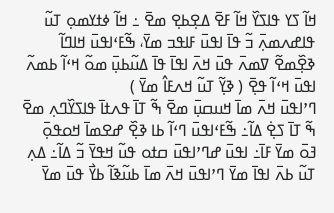ߞߊ߬ ߖߌ ߟߊߖߌ߰ ߞߊ߬ ߓߐ߫ ߡߐ߲ߕߐ߲ ߘߐ߫ ߸ ߞߊ߬ ߦߙߌߘߋ߲ ߠߎ߬ ߟߊߝߍߘߍ߲߫ ߏ߬ ߟߊ߫ ߊߟߎ߫ ߓߊߟߏ ߘߌ߫، ߒ߬ߓߵߊߟߎ߫ ߞߊߣߊ߬ ߢߐ߲߰ߘߐ߬ ߜߘߍ߫ ߟߎ߫ ߞߍ߫ ߊߟߊ߫ ߟߊ߫ ߡߎ߬ߕߎ߲߫ ߘߋ߬ ߞߵߊ߬ ߕߘߍ߬ ߊߟߎ߫ ߞߵߊ߬ ߟߐ߲߫ ( ߢߌ߲߬ ߠߎ߬ ߞߍߓߊ߮ ߘߌ߫ )
ߣߴߊߟߎ߫ ߞߍ߫ ߘߊ߫ ߞߎߛߎ߲߫ ߘߐ߫ ߒ߬ ߠߊ߫ ߟߍߙߊ߫ ߟߊߖߌ߰ߣߍ߲ ߘߐ߫ ߒ߬ ߠߊ߫ ߖߐ߲߭ ߡߊ߬߸ ߒ߬ߓߵߊߟߎ߫ ߣߵߊ߬ ߕߊ ߢߐ߲߰ ߝߐߘߊ߫ ߞߋߟߋ߲߫ ߔߋ߫ ߘߌ߫ ߓߊ߫߸ ߊߟߎ߫ ߝߣߴߊߟߎ߫ ߛߙߋ ߟߎ߬ ߞߟߌ߫ ߏ߬ ߡߊ߬߸ ߡߍ߲ ߠߎ߬ ߕߍ߫ ߊߟߊ߫ ߘߌ߫ ߣߴߊߟߎ߫ ߞߍ߫ ߘߊ߫ ߕߎ߬ߢߊ߬ ߕߌ߯ ߟߎ߫ ߘߌ߫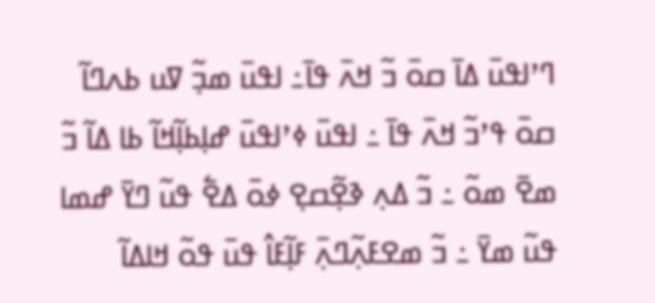ߣߴߊߟߎ߫ ߡߊ߫ ߛߋ߫ ߏ߬ ߞߍ߫ ߟߊ߫߸ ߊߟߎ߫ ߘߏ߲߬ ߜߎ ߕߍߣߊ߬ ߛߋ߫ ߟߴߏ߬ ߞߍ߫ ߟߊ߫ ߸ ߊߟߎ߫ ߦߴߊߟߎ߫ ߝߊ߲ߕߊ߲߬ߞߊ߬ ߕߊ ߡߊ߬ ߏ߬ ߘߐ߫ ߘߋ߬ ߸ ߏ߬ ߡߍ߲ ߢߐ߲߬ߛߐ߲ ߦߋ߫ ߡߐ߱ ߟߎ߬ ߣߌ߫ ߝߘߊ ߟߎ߬ ߘߌ߫ ߸ ߏ߬ ߘߐߓߍ߲߬ߣߍ߲߫ ߓߊ߲߬ߓߊ߮ ߟߎ߫ ߟߋ߬ ߞߊߡߊ߬